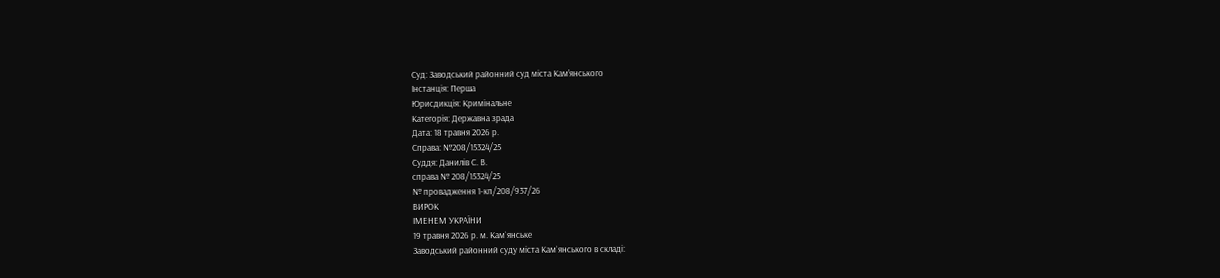Суд: Заводський районний суд міста Кам’янського
Інстанція: Перша
Юрисдикція: Кримінальне
Категорія: Державна зрада
Дата: 18 травня 2026 р.
Справа: №208/15324/25
Суддя: Данилів С. В.
справа № 208/15324/25
№ провадження 1-кп/208/937/26
ВИРОК
ІМЕНЕМ УКРАЇНИ
19 травня 2026 р. м. Кам`янське
Заводський районний суду міста Кам`янського в складі: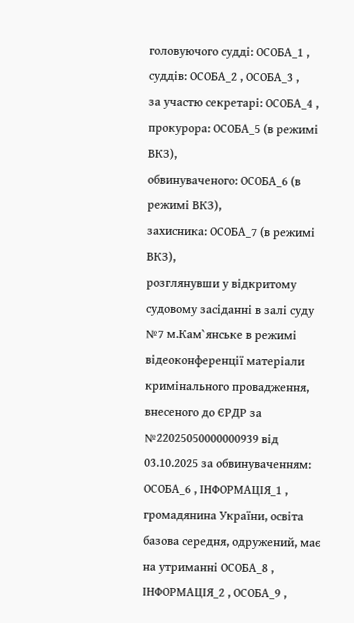головуючого судді: ОСОБА_1 ,
суддів: ОСОБА_2 , ОСОБА_3 ,
за участю секретарі: ОСОБА_4 ,
прокурора: ОСОБА_5 (в режимі ВКЗ),
обвинуваченого: ОСОБА_6 (в режимі ВКЗ),
захисника: ОСОБА_7 (в режимі ВКЗ),
розглянувши у відкритому судовому засіданні в залі суду №7 м.Кам`янське в режимі відеоконференції матеріали кримінального провадження, внесеного до ЄРДР за №22025050000000939 від 03.10.2025 за обвинуваченням:
ОСОБА_6 , ІНФОРМАЦІЯ_1 , громадянина України, освіта базова середня, одружений, має на утриманні ОСОБА_8 , ІНФОРМАЦІЯ_2 , ОСОБА_9 ,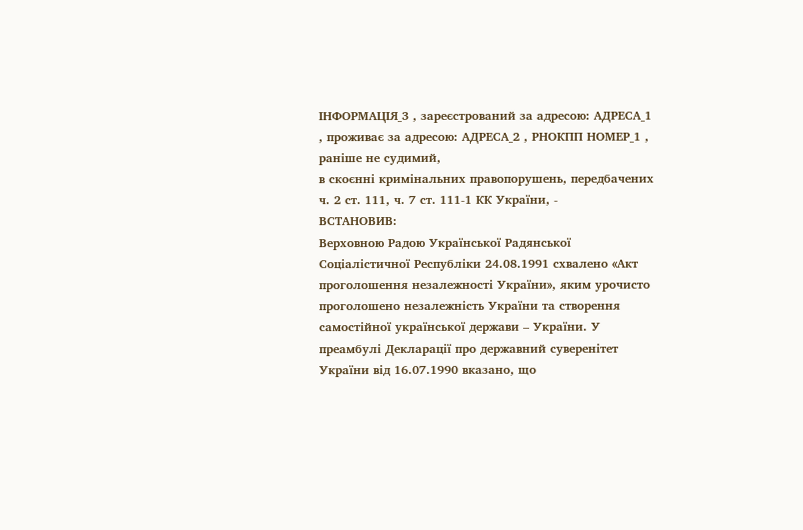ІНФОРМАЦІЯ_3 , зареєстрований за адресою: АДРЕСА_1 , проживає за адресою: АДРЕСА_2 , РНОКПП НОМЕР_1 , раніше не судимий,
в скоєнні кримінальних правопорушень, передбачених ч. 2 ст. 111, ч. 7 ст. 111-1 КК України, -
ВСТАНОВИВ:
Верховною Радою Української Радянської Соціалістичної Республіки 24.08.1991 схвалено «Акт проголошення незалежності України», яким урочисто проголошено незалежність України та створення самостійної української держави – України. У преамбулі Декларації про державний суверенітет України від 16.07.1990 вказано, що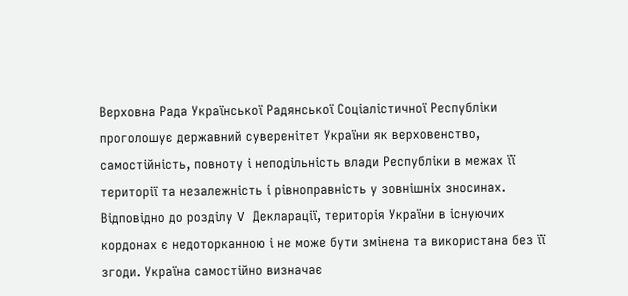Верховна Рада Української Радянської Соціалістичної Республіки проголошує державний суверенітет України як верховенство, самостійність, повноту і неподільність влади Республіки в межах її території та незалежність і рівноправність у зовнішніх зносинах. Відповідно до розділу V Декларації, територія України в існуючих кордонах є недоторканною і не може бути змінена та використана без її згоди. Україна самостійно визначає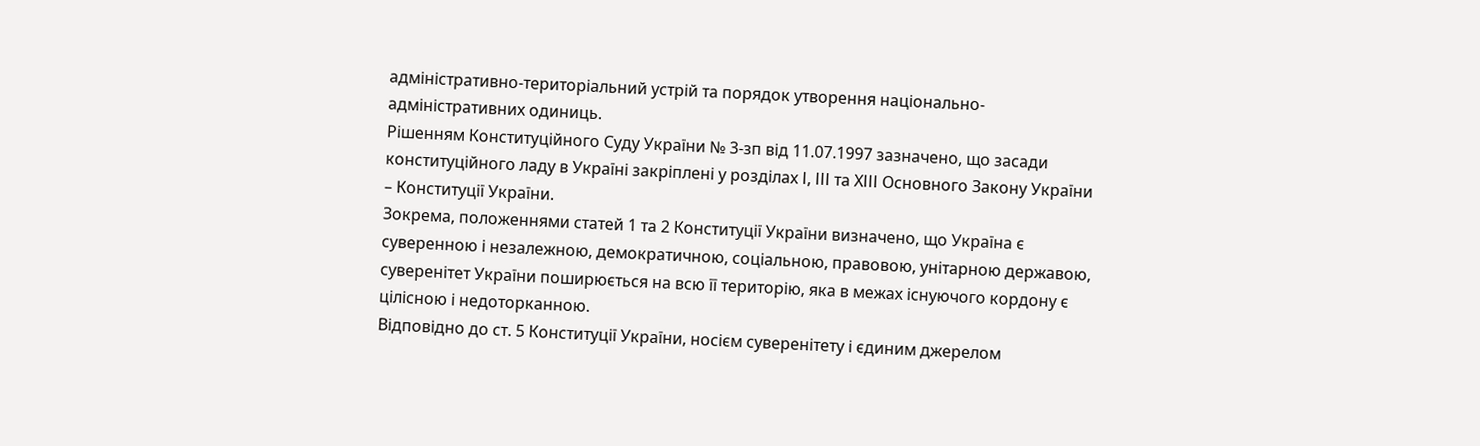адміністративно-територіальний устрій та порядок утворення національно-адміністративних одиниць.
Рішенням Конституційного Суду України № 3-зп від 11.07.1997 зазначено, що засади конституційного ладу в Україні закріплені у розділах І, ІІІ та ХІІІ Основного Закону України – Конституції України.
Зокрема, положеннями статей 1 та 2 Конституції України визначено, що Україна є суверенною і незалежною, демократичною, соціальною, правовою, унітарною державою, суверенітет України поширюється на всю її територію, яка в межах існуючого кордону є цілісною і недоторканною.
Відповідно до ст. 5 Конституції України, носієм суверенітету і єдиним джерелом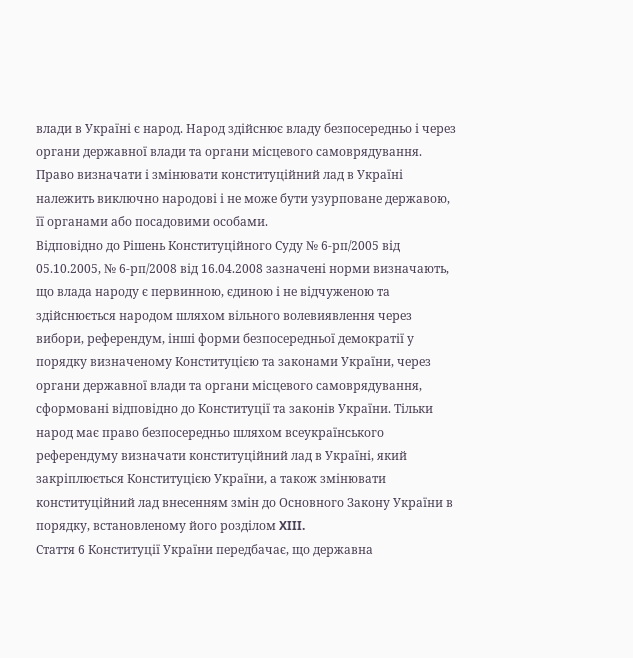влади в Україні є народ. Народ здійснює владу безпосередньо і через органи державної влади та органи місцевого самоврядування. Право визначати і змінювати конституційний лад в Україні належить виключно народові і не може бути узурповане державою, її органами або посадовими особами.
Відповідно до Рішень Конституційного Суду № 6-рп/2005 від 05.10.2005, № 6-рп/2008 від 16.04.2008 зазначені норми визначають, що влада народу є первинною, єдиною і не відчуженою та здійснюється народом шляхом вільного волевиявлення через вибори, референдум, інші форми безпосередньої демократії у порядку визначеному Конституцією та законами України, через органи державної влади та органи місцевого самоврядування, сформовані відповідно до Конституції та законів України. Тільки народ має право безпосередньо шляхом всеукраїнського референдуму визначати конституційний лад в Україні, який закріплюється Конституцією України, а також змінювати конституційний лад внесенням змін до Основного Закону України в порядку, встановленому його розділом XIII.
Стаття 6 Конституції України передбачає, що державна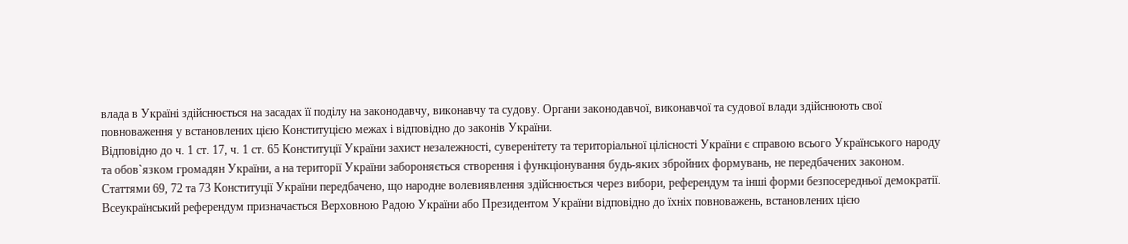влада в Україні здійснюється на засадах її поділу на законодавчу, виконавчу та судову. Органи законодавчої, виконавчої та судової влади здійснюють свої повноваження у встановлених цією Конституцією межах і відповідно до законів України.
Відповідно до ч. 1 ст. 17, ч. 1 ст. 65 Конституції України захист незалежності, суверенітету та територіальної цілісності України є справою всього Українського народу та обов`язком громадян України, а на території України забороняється створення і функціонування будь-яких збройних формувань, не передбачених законом.
Статтями 69, 72 та 73 Конституції України передбачено, що народне волевиявлення здійснюється через вибори, референдум та інші форми безпосередньої демократії. Всеукраїнський референдум призначається Верховною Радою України або Президентом України відповідно до їхніх повноважень, встановлених цією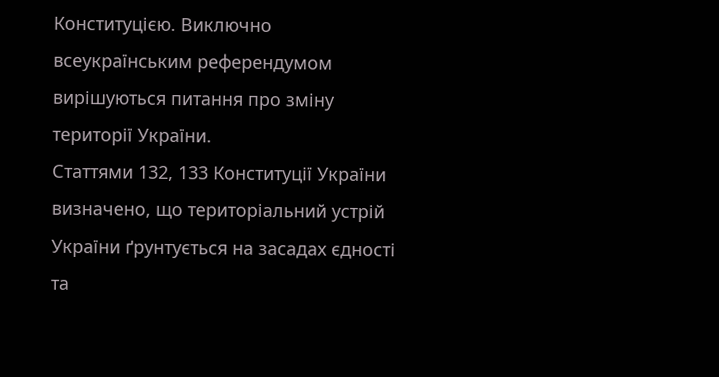Конституцією. Виключно всеукраїнським референдумом вирішуються питання про зміну території України.
Статтями 132, 133 Конституції України визначено, що територіальний устрій України ґрунтується на засадах єдності та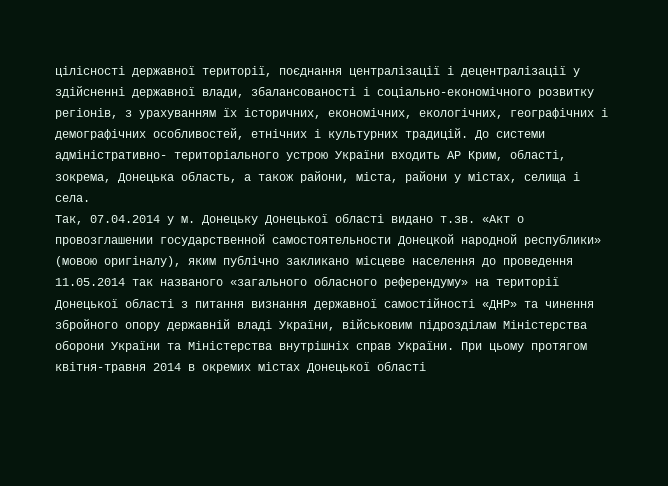цілісності державної території, поєднання централізації і децентралізації у здійсненні державної влади, збалансованості і соціально-економічного розвитку регіонів, з урахуванням їх історичних, економічних, екологічних, географічних і демографічних особливостей, етнічних і культурних традицій. До системи адміністративно- територіального устрою України входить АР Крим, області, зокрема, Донецька область, а також райони, міста, райони у містах, селища і села.
Так, 07.04.2014 у м. Донецьку Донецької області видано т.зв. «Акт о провозглашении государственной самостоятельности Донецкой народной республики» (мовою оригіналу), яким публічно закликано місцеве населення до проведення 11.05.2014 так названого «загального обласного референдуму» на території Донецької області з питання визнання державної самостійності «ДНР» та чинення збройного опору державній владі України, військовим підрозділам Міністерства оборони України та Міністерства внутрішніх справ України. При цьому протягом квітня-травня 2014 в окремих містах Донецької області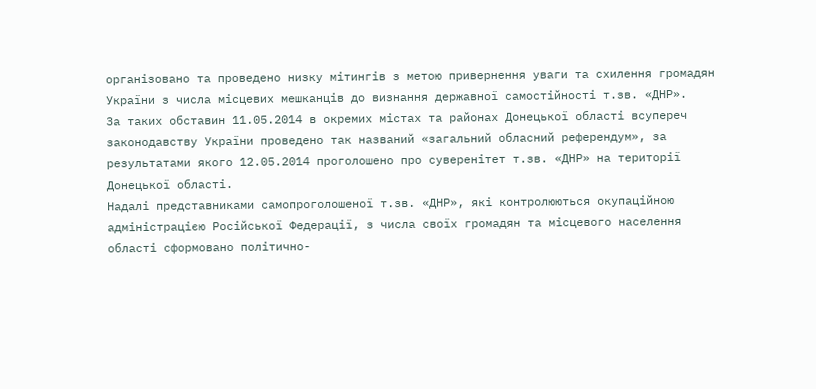організовано та проведено низку мітингів з метою привернення уваги та схилення громадян України з числа місцевих мешканців до визнання державної самостійності т.зв. «ДНР».
За таких обставин 11.05.2014 в окремих містах та районах Донецької області всупереч законодавству України проведено так названий «загальний обласний референдум», за результатами якого 12.05.2014 проголошено про суверенітет т.зв. «ДНР» на території Донецької області.
Надалі представниками самопроголошеної т.зв. «ДНР», які контролюються окупаційною адміністрацією Російської Федерації, з числа своїх громадян та місцевого населення області сформовано політично-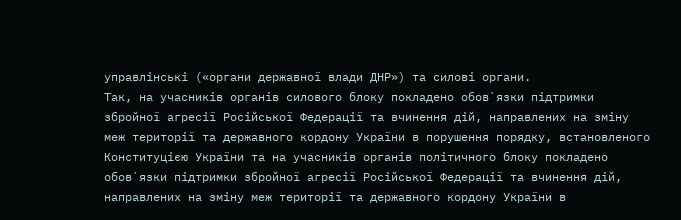управлінські («органи державної влади ДНР») та силові органи.
Так, на учасників органів силового блоку покладено обов`язки підтримки збройної агресії Російської Федерації та вчинення дій, направлених на зміну меж території та державного кордону України в порушення порядку, встановленого Конституцією України та на учасників органів політичного блоку покладено обов`язки підтримки збройної агресії Російської Федерації та вчинення дій, направлених на зміну меж території та державного кордону України в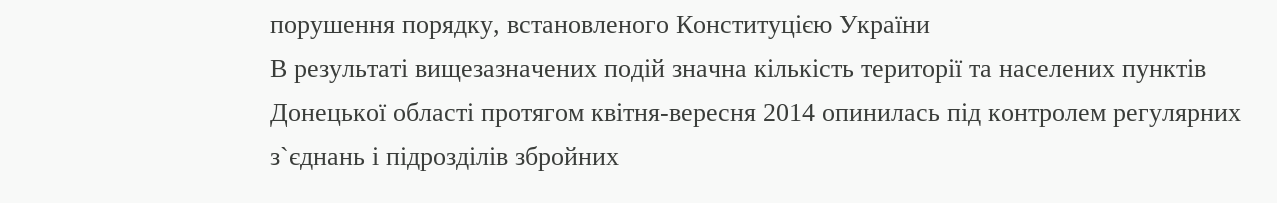порушення порядку, встановленого Конституцією України
В результаті вищезазначених подій значна кількість території та населених пунктів Донецької області протягом квітня-вересня 2014 опинилась під контролем регулярних з`єднань і підрозділів збройних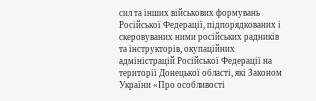сил та інших військових формувань Російської Федерації, підпорядкованих і скеровуваних ними російських радників та інструкторів, окупаційних адміністрацій Російської Федерації на території Донецької області, які Законом України «Про особливості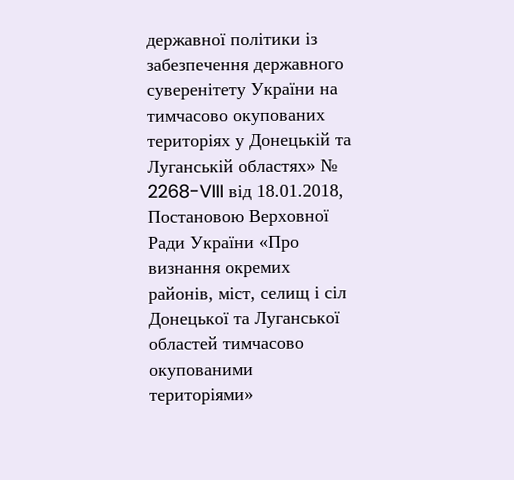державної політики із забезпечення державного суверенітету України на тимчасово окупованих територіях у Донецькій та Луганській областях» № 2268-VIII від 18.01.2018, Постановою Верховної Ради України «Про визнання окремих районів, міст, селищ і сіл Донецької та Луганської областей тимчасово окупованими територіями»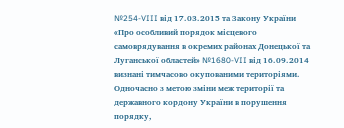№254-VIII від 17.03.2015 та Закону України «Про особливий порядок місцевого самоврядування в окремих районах Донецької та Луганської областей» №1680-VII від 16.09.2014 визнані тимчасово окупованими територіями.
Одночасно з метою зміни меж території та державного кордону України в порушення порядку,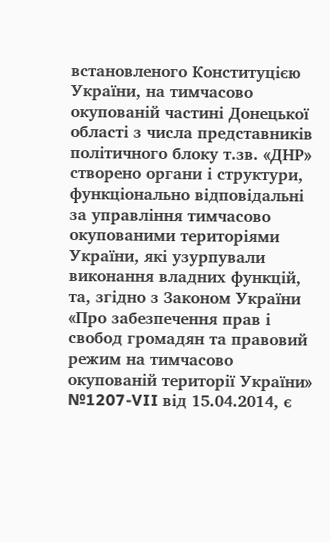встановленого Конституцією України, на тимчасово окупованій частині Донецької області з числа представників політичного блоку т.зв. «ДНР» створено органи і структури, функціонально відповідальні за управління тимчасово окупованими територіями України, які узурпували виконання владних функцій, та, згідно з Законом України «Про забезпечення прав і свобод громадян та правовий режим на тимчасово окупованій території України» №1207-VII від 15.04.2014, є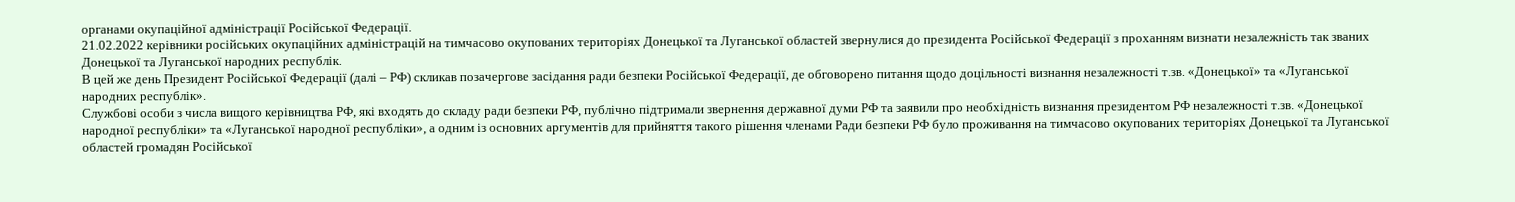органами окупаційної адміністрації Російської Федерації.
21.02.2022 керівники російських окупаційних адміністрацій на тимчасово окупованих територіях Донецької та Луганської областей звернулися до президента Російської Федерації з проханням визнати незалежність так званих Донецької та Луганської народних республік.
В цей же день Президент Російської Федерації (далі – РФ) скликав позачергове засідання ради безпеки Російської Федерації, де обговорено питання щодо доцільності визнання незалежності т.зв. «Донецької» та «Луганської народних республік».
Службові особи з числа вищого керівництва РФ, які входять до складу ради безпеки РФ, публічно підтримали звернення державної думи РФ та заявили про необхідність визнання президентом РФ незалежності т.зв. «Донецької народної республіки» та «Луганської народної республіки», а одним із основних аргументів для прийняття такого рішення членами Ради безпеки РФ було проживання на тимчасово окупованих територіях Донецької та Луганської областей громадян Російської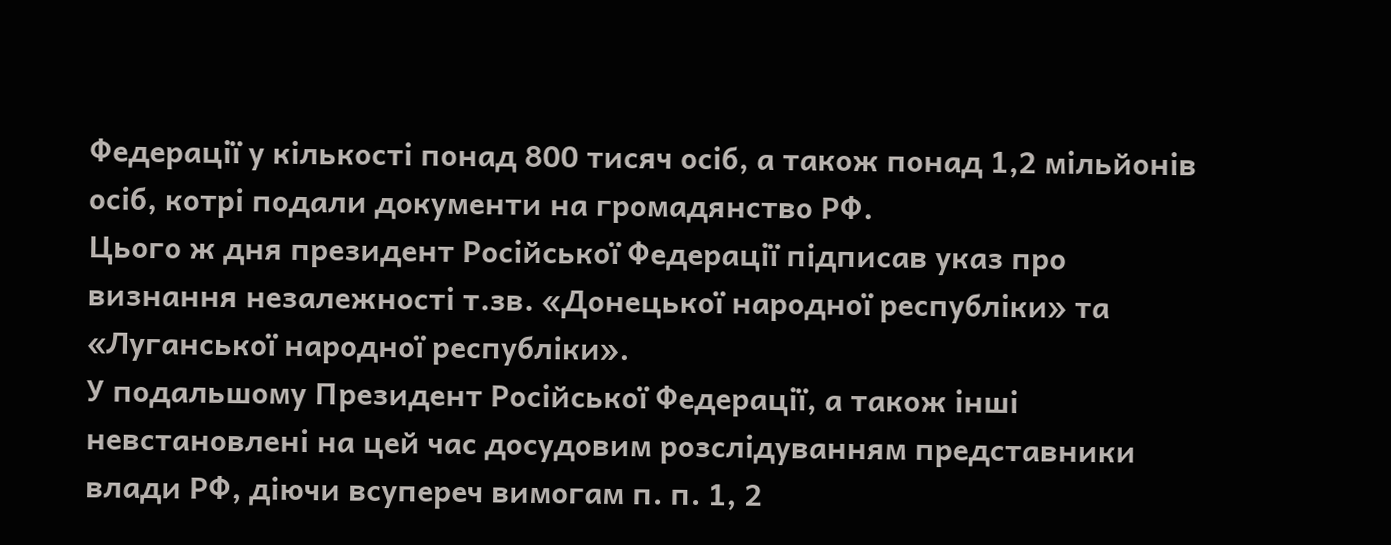Федерації у кількості понад 800 тисяч осіб, а також понад 1,2 мільйонів осіб, котрі подали документи на громадянство РФ.
Цього ж дня президент Російської Федерації підписав указ про визнання незалежності т.зв. «Донецької народної республіки» та «Луганської народної республіки».
У подальшому Президент Російської Федерації, а також інші невстановлені на цей час досудовим розслідуванням представники влади РФ, діючи всупереч вимогам п. п. 1, 2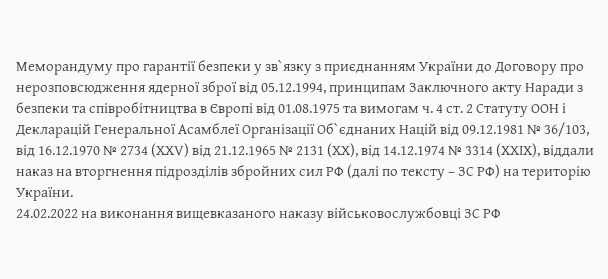Меморандуму про гарантії безпеки у зв`язку з приєднанням України до Договору про нерозповсюдження ядерної зброї від 05.12.1994, принципам Заключного акту Наради з безпеки та співробітництва в Європі від 01.08.1975 та вимогам ч. 4 ст. 2 Статуту ООН і Декларацій Генеральної Асамблеї Організації Об`єднаних Націй від 09.12.1981 № 36/103, від 16.12.1970 № 2734 (ХХV) від 21.12.1965 № 2131 (ХХ), від 14.12.1974 № 3314 (ХХІХ), віддали наказ на вторгнення підрозділів збройних сил РФ (далі по тексту – ЗС РФ) на територію України.
24.02.2022 на виконання вищевказаного наказу військовослужбовці ЗС РФ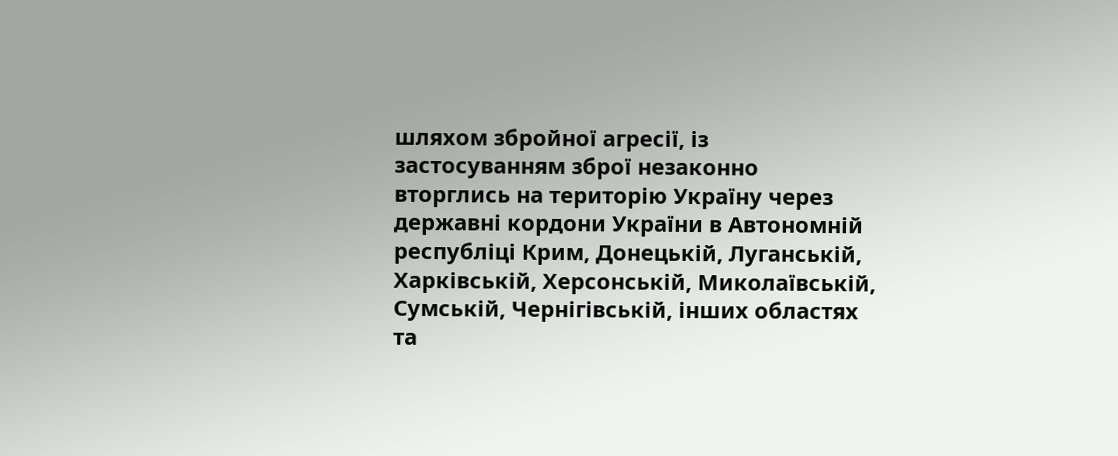шляхом збройної агресії, із застосуванням зброї незаконно вторглись на територію Україну через державні кордони України в Автономній республіці Крим, Донецькій, Луганській, Харківській, Херсонській, Миколаївській, Сумській, Чернігівській, інших областях та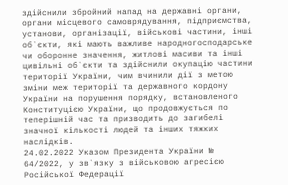здійснили збройний напад на державні органи, органи місцевого самоврядування, підприємства, установи, організації, військові частини, інші об`єкти, які мають важливе народногосподарське чи оборонне значення, житлові масиви та інші цивільні об`єкти та здійснили окупацію частини території України, чим вчинили дії з метою зміни меж території та державного кордону України на порушення порядку, встановленого Конституцією України, що продовжується по теперішній час та призводить до загибелі значної кількості людей та інших тяжких наслідків.
24.02.2022 Указом Президента України № 64/2022, у зв`язку з військовою агресією Російської Федерації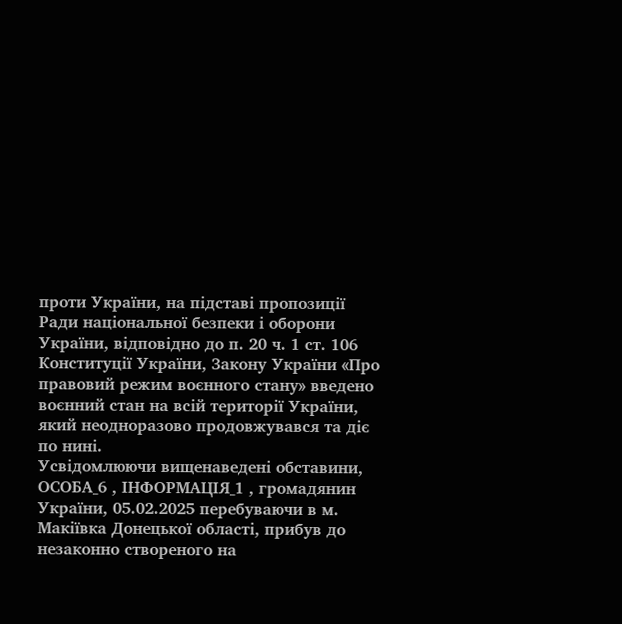проти України, на підставі пропозиції Ради національної безпеки і оборони України, відповідно до п. 20 ч. 1 ст. 106 Конституції України, Закону України «Про правовий режим воєнного стану» введено воєнний стан на всій території України, який неодноразово продовжувався та діє по нині.
Усвідомлюючи вищенаведені обставини, ОСОБА_6 , ІНФОРМАЦІЯ_1 , громадянин України, 05.02.2025 перебуваючи в м. Макіївка Донецької області, прибув до незаконно створеного на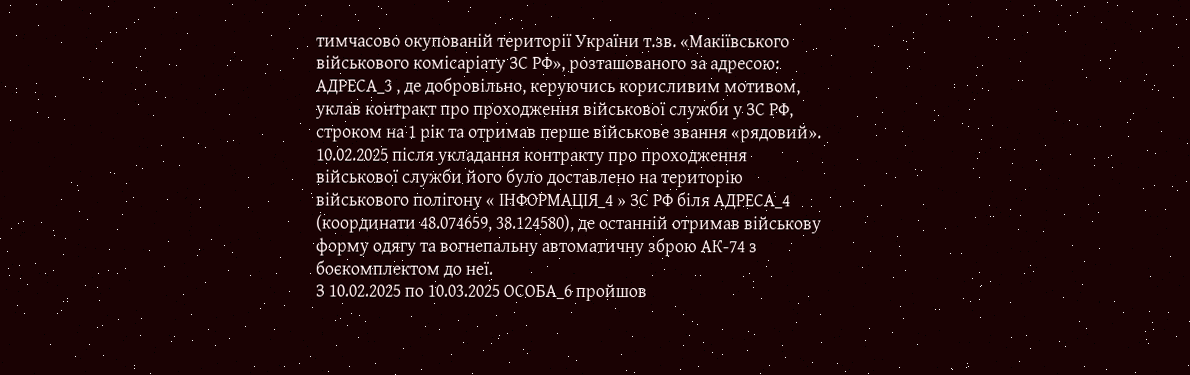тимчасово окупованій території України т.зв. «Макіївського військового комісаріату ЗС РФ», розташованого за адресою: АДРЕСА_3 , де добровільно, керуючись корисливим мотивом, уклав контракт про проходження військової служби у ЗС РФ, строком на 1 рік та отримав перше військове звання «рядовий».
10.02.2025 після укладання контракту про проходження військової служби його було доставлено на територію військового полігону « ІНФОРМАЦІЯ_4 » ЗС РФ біля АДРЕСА_4 (координати 48.074659, 38.124580), де останній отримав військову форму одягу та вогнепальну автоматичну зброю АК-74 з боєкомплектом до неї.
З 10.02.2025 по 10.03.2025 ОСОБА_6 пройшов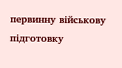первинну військову підготовку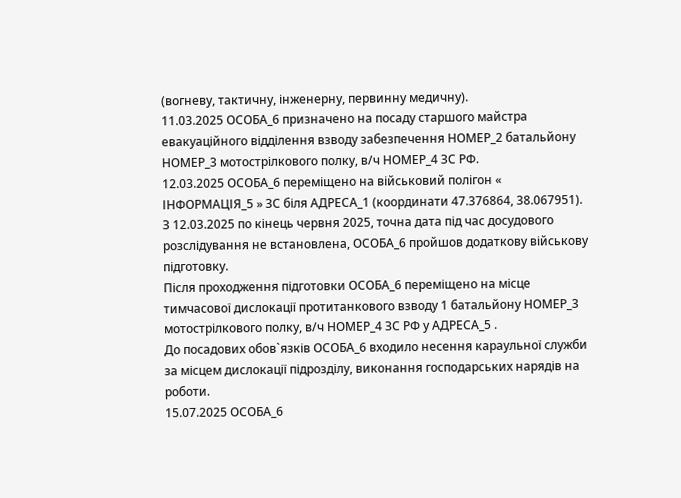(вогневу, тактичну, інженерну, первинну медичну).
11.03.2025 ОСОБА_6 призначено на посаду старшого майстра евакуаційного відділення взводу забезпечення НОМЕР_2 батальйону НОМЕР_3 мотострілкового полку, в/ч НОМЕР_4 ЗС РФ.
12.03.2025 ОСОБА_6 переміщено на військовий полігон « ІНФОРМАЦІЯ_5 » ЗС біля АДРЕСА_1 (координати 47.376864, 38.067951).
З 12.03.2025 по кінець червня 2025, точна дата під час досудового розслідування не встановлена, ОСОБА_6 пройшов додаткову військову підготовку.
Після проходження підготовки ОСОБА_6 переміщено на місце тимчасової дислокації протитанкового взводу 1 батальйону НОМЕР_3 мотострілкового полку, в/ч НОМЕР_4 ЗС РФ у АДРЕСА_5 .
До посадових обов`язків ОСОБА_6 входило несення караульної служби за місцем дислокації підрозділу, виконання господарських нарядів на роботи.
15.07.2025 ОСОБА_6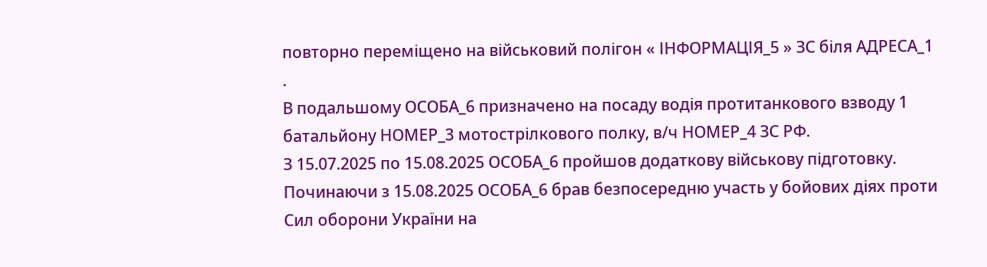повторно переміщено на військовий полігон « ІНФОРМАЦІЯ_5 » ЗС біля АДРЕСА_1 .
В подальшому ОСОБА_6 призначено на посаду водія протитанкового взводу 1 батальйону НОМЕР_3 мотострілкового полку, в/ч НОМЕР_4 ЗС РФ.
З 15.07.2025 по 15.08.2025 ОСОБА_6 пройшов додаткову військову підготовку.
Починаючи з 15.08.2025 ОСОБА_6 брав безпосередню участь у бойових діях проти Сил оборони України на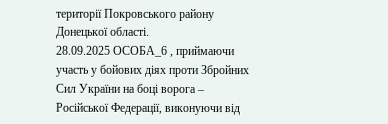території Покровського району Донецької області.
28.09.2025 ОСОБА_6 , приймаючи участь у бойових діях проти Збройних Сил України на боці ворога – Російської Федерації, виконуючи від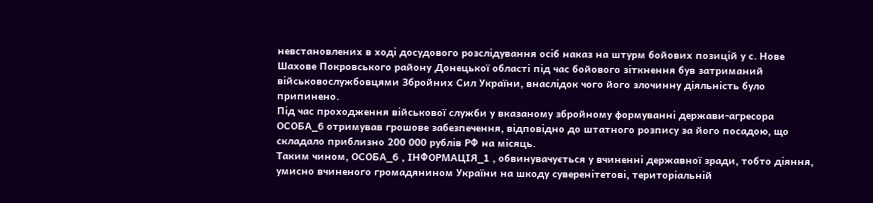невстановлених в ході досудового розслідування осіб наказ на штурм бойових позицій у с. Нове Шахове Покровського району Донецької області під час бойового зіткнення був затриманий військовослужбовцями Збройних Сил України, внаслідок чого його злочинну діяльність було припинено.
Під час проходження військової служби у вказаному збройному формуванні держави-агресора ОСОБА_6 отримував грошове забезпечення, відповідно до штатного розпису за його посадою, що складало приблизно 200 000 рублів РФ на місяць.
Таким чином, ОСОБА_6 , ІНФОРМАЦІЯ_1 , обвинувачується у вчиненні державної зради, тобто діяння, умисно вчиненого громадянином України на шкоду суверенітетові, територіальній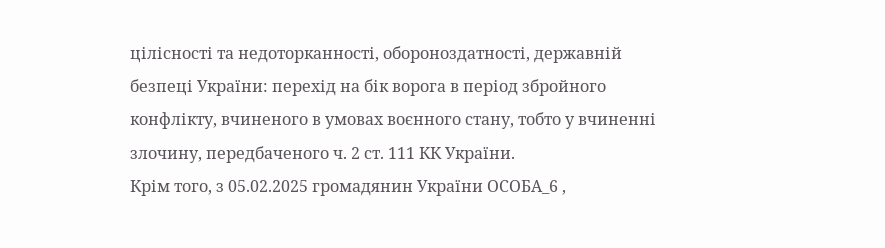цілісності та недоторканності, обороноздатності, державній безпеці України: перехід на бік ворога в період збройного конфлікту, вчиненого в умовах воєнного стану, тобто у вчиненні злочину, передбаченого ч. 2 ст. 111 КК України.
Крім того, з 05.02.2025 громадянин України ОСОБА_6 ,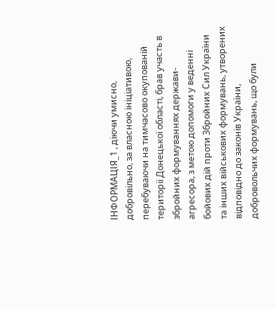ІНФОРМАЦІЯ_1 , діючи умисно, добровільно, за власною ініціативою, перебуваючи на тимчасово окупованій території Донецької області, брав участь в збройних формуваннях держави-агресора, з метою допомоги у веденні бойових дій проти Збройних Сил України та інших військових формувань, утворених відповідно до законів України, добровольчих формувань, що були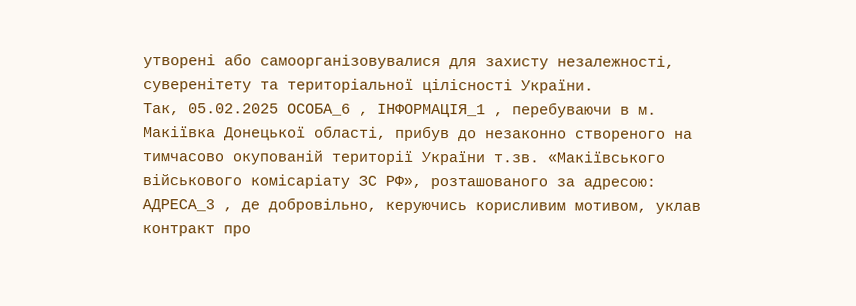утворені або самоорганізовувалися для захисту незалежності, суверенітету та територіальної цілісності України.
Так, 05.02.2025 ОСОБА_6 , ІНФОРМАЦІЯ_1 , перебуваючи в м. Макіївка Донецької області, прибув до незаконно створеного на тимчасово окупованій території України т.зв. «Макіївського військового комісаріату ЗС РФ», розташованого за адресою: АДРЕСА_3 , де добровільно, керуючись корисливим мотивом, уклав контракт про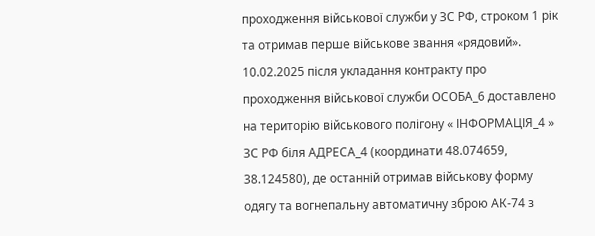проходження військової служби у ЗС РФ, строком 1 рік та отримав перше військове звання «рядовий».
10.02.2025 після укладання контракту про проходження військової служби ОСОБА_6 доставлено на територію військового полігону « ІНФОРМАЦІЯ_4 » ЗС РФ біля АДРЕСА_4 (координати 48.074659, 38.124580), де останній отримав військову форму одягу та вогнепальну автоматичну зброю АК-74 з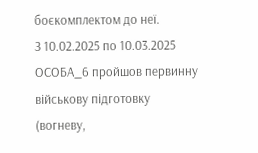боєкомплектом до неї.
З 10.02.2025 по 10.03.2025 ОСОБА_6 пройшов первинну військову підготовку (вогневу,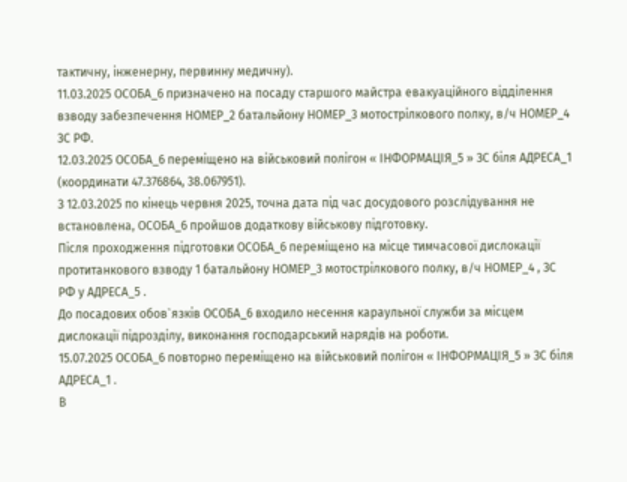тактичну, інженерну, первинну медичну).
11.03.2025 ОСОБА_6 призначено на посаду старшого майстра евакуаційного відділення взводу забезпечення НОМЕР_2 батальйону НОМЕР_3 мотострілкового полку, в/ч НОМЕР_4 ЗС РФ.
12.03.2025 ОСОБА_6 переміщено на військовий полігон « ІНФОРМАЦІЯ_5 » ЗС біля АДРЕСА_1 (координати 47.376864, 38.067951).
З 12.03.2025 по кінець червня 2025, точна дата під час досудового розслідування не встановлена, ОСОБА_6 пройшов додаткову військову підготовку.
Після проходження підготовки ОСОБА_6 переміщено на місце тимчасової дислокації протитанкового взводу 1 батальйону НОМЕР_3 мотострілкового полку, в/ч НОМЕР_4 , ЗС РФ у АДРЕСА_5 .
До посадових обов`язків ОСОБА_6 входило несення караульної служби за місцем дислокації підрозділу, виконання господарський нарядів на роботи.
15.07.2025 ОСОБА_6 повторно переміщено на військовий полігон « ІНФОРМАЦІЯ_5 » ЗС біля АДРЕСА_1 .
В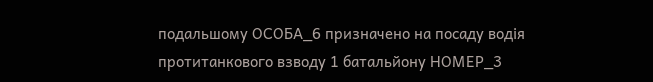подальшому ОСОБА_6 призначено на посаду водія протитанкового взводу 1 батальйону НОМЕР_3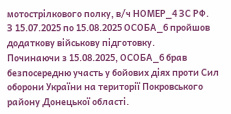мотострілкового полку, в/ч НОМЕР_4 ЗС РФ.
З 15.07.2025 по 15.08.2025 ОСОБА_6 пройшов додаткову військову підготовку.
Починаючи з 15.08.2025, ОСОБА_6 брав безпосередню участь у бойових діях проти Сил оборони України на території Покровського району Донецької області.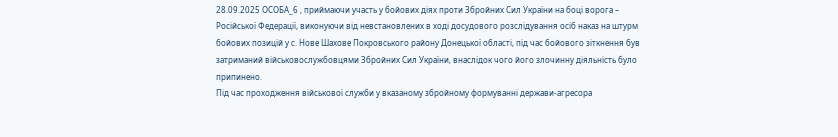28.09.2025 ОСОБА_6 , приймаючи участь у бойових діях проти Збройних Сил України на боці ворога – Російської Федерації, виконуючи від невстановлених в ході досудового розслідування осіб наказ на штурм бойових позицій у с. Нове Шахове Покровського району Донецької області, під час бойового зіткнення був затриманий військовослужбовцями Збройних Сил України, внаслідок чого його злочинну діяльність було припинено.
Під час проходження військової служби у вказаному збройному формуванні держави-агресора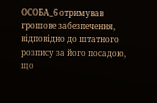ОСОБА_6 отримував грошове забезпечення, відповідно до штатного розпису за його посадою, що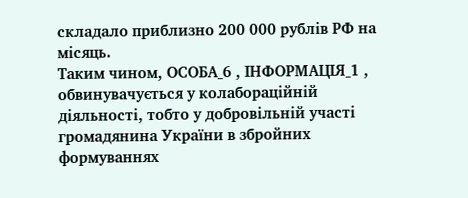складало приблизно 200 000 рублів РФ на місяць.
Таким чином, ОСОБА_6 , ІНФОРМАЦІЯ_1 , обвинувачується у колабораційній діяльності, тобто у добровільній участі громадянина України в збройних формуваннях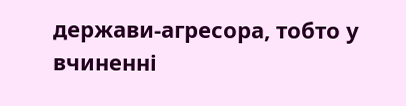держави-агресора, тобто у вчиненні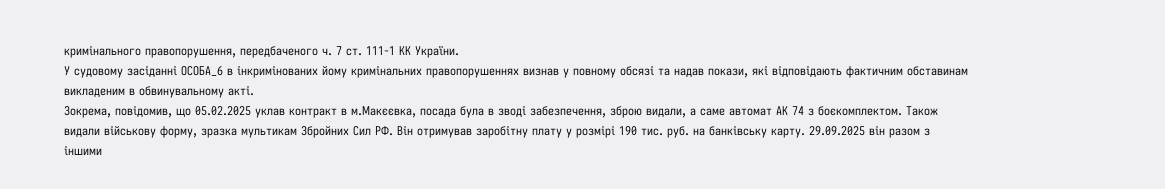кримінального правопорушення, передбаченого ч. 7 ст. 111-1 КК України.
У судовому засіданні ОСОБА_6 в інкримінованих йому кримінальних правопорушеннях визнав у повному обсязі та надав покази, які відповідають фактичним обставинам викладеним в обвинувальному акті.
Зокрема, повідомив, що 05.02.2025 уклав контракт в м.Макєєвка, посада була в зводі забезпечення, зброю видали, а саме автомат АК 74 з боєкомплектом. Також видали військову форму, зразка мультикам Збройних Сил РФ. Він отримував заробітну плату у розмірі 190 тис. руб. на банківську карту. 29.09.2025 він разом з іншими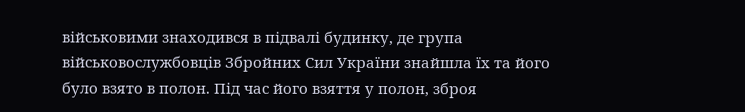військовими знаходився в підвалі будинку, де група військовослужбовців Збройних Сил України знайшла їх та його було взято в полон. Під час його взяття у полон, зброя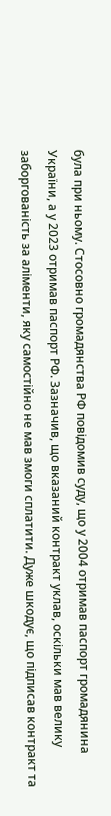була при ньому. Стосовно громадянства РФ повідомив суду, що у 2004 отримав паспорт громадянина України, а у 2023 отримав паспорт РФ. Зазначив, що вказаний контракт уклав, оскільки мав велику заборгованість за аліменти, яку самостійно не мав змоги сплатити. Дуже шкодує, що підписав контракт та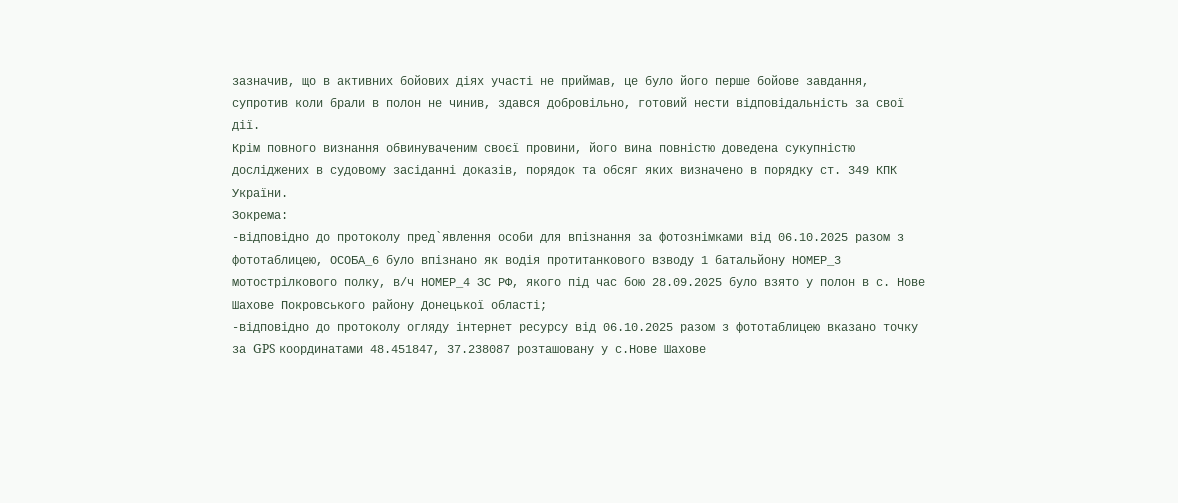зазначив, що в активних бойових діях участі не приймав, це було його перше бойове завдання, супротив коли брали в полон не чинив, здався добровільно, готовий нести відповідальність за свої дії.
Крім повного визнання обвинуваченим своєї провини, його вина повністю доведена сукупністю досліджених в судовому засіданні доказів, порядок та обсяг яких визначено в порядку ст. 349 КПК України.
Зокрема:
-відповідно до протоколу пред`явлення особи для впізнання за фотознімками від 06.10.2025 разом з фототаблицею, ОСОБА_6 було впізнано як водія протитанкового взводу 1 батальйону НОМЕР_3 мотострілкового полку, в/ч НОМЕР_4 ЗС РФ, якого під час бою 28.09.2025 було взято у полон в с. Нове Шахове Покровського району Донецької області;
-відповідно до протоколу огляду інтернет ресурсу від 06.10.2025 разом з фототаблицею вказано точку за GPS координатами 48.451847, 37.238087 розташовану у с.Нове Шахове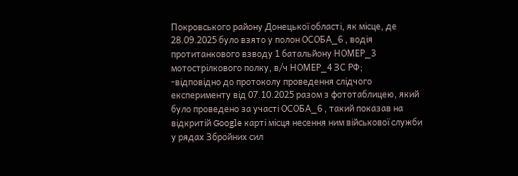Покровського району Донецької області, як місце, де 28.09.2025 було взято у полон ОСОБА_6 , водія протитанкового взводу 1 батальйону НОМЕР_3 мотострілкового полку, в/ч НОМЕР_4 ЗС РФ;
-відповідно до протоколу проведення слідчого експерименту від 07.10.2025 разом з фототаблицею, який було проведено за участі ОСОБА_6 , такий показав на відкритій Google карті місця несення ним військової служби у рядах Збройних сил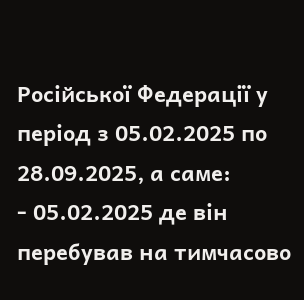Російської Федерації у період з 05.02.2025 по 28.09.2025, а саме:
- 05.02.2025 де він перебував на тимчасово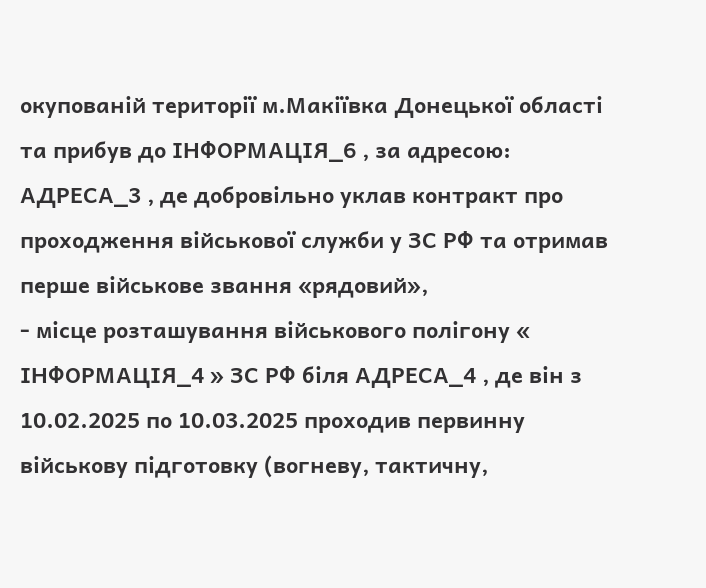окупованій території м.Макіївка Донецької області та прибув до ІНФОРМАЦІЯ_6 , за адресою: АДРЕСА_3 , де добровільно уклав контракт про проходження військової служби у ЗС РФ та отримав перше військове звання «рядовий»,
- місце розташування військового полігону « ІНФОРМАЦІЯ_4 » ЗС РФ біля АДРЕСА_4 , де він з 10.02.2025 по 10.03.2025 проходив первинну військову підготовку (вогневу, тактичну,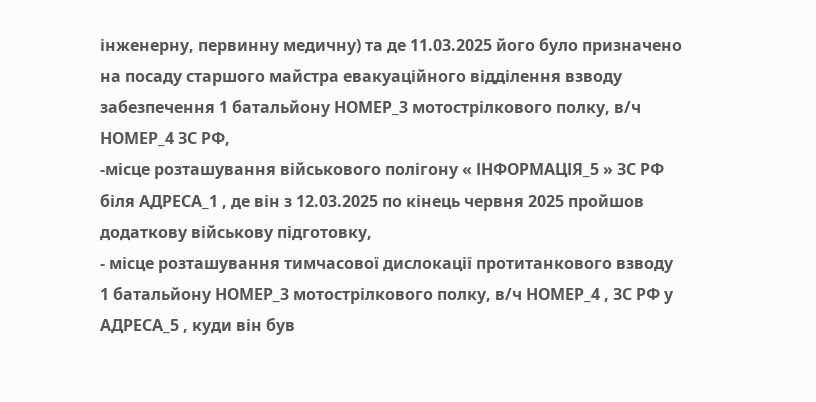інженерну, первинну медичну) та де 11.03.2025 його було призначено на посаду старшого майстра евакуаційного відділення взводу забезпечення 1 батальйону НОМЕР_3 мотострілкового полку, в/ч НОМЕР_4 ЗС РФ,
-місце розташування військового полігону « ІНФОРМАЦІЯ_5 » ЗС РФ біля АДРЕСА_1 , де він з 12.03.2025 по кінець червня 2025 пройшов додаткову військову підготовку,
- місце розташування тимчасової дислокації протитанкового взводу 1 батальйону НОМЕР_3 мотострілкового полку, в/ч НОМЕР_4 , ЗС РФ у АДРЕСА_5 , куди він був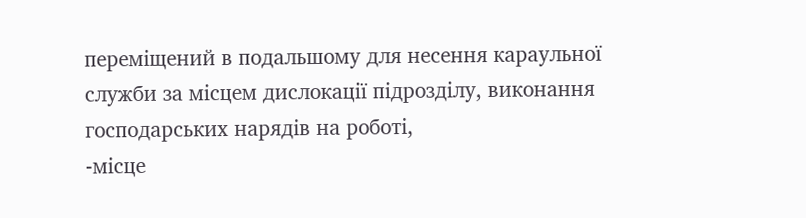переміщений в подальшому для несення караульної служби за місцем дислокації підрозділу, виконання господарських нарядів на роботі,
-місце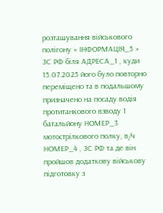розташування військового полігону « ІНФОРМАЦІЯ_5 » ЗС РФ біля АДРЕСА_1 , куди 15.07.2025 його було повторно переміщено та в подальшому призначено на посаду водія протитанкового взводу 1 батальйону НОМЕР_3 мотострілкового полку, в/ч НОМЕР_4 , ЗС РФ та де він пройшов додаткову військову підготовку з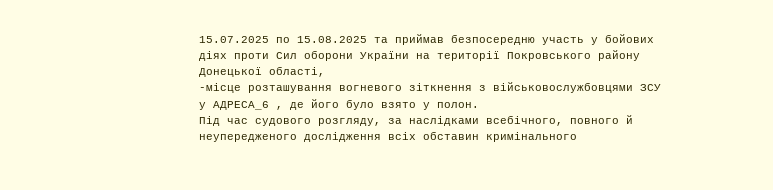15.07.2025 по 15.08.2025 та приймав безпосередню участь у бойових діях проти Сил оборони України на території Покровського району Донецької області,
-місце розташування вогневого зіткнення з військовослужбовцями ЗСУ у АДРЕСА_6 , де його було взято у полон.
Під час судового розгляду, за наслідками всебічного, повного й неупередженого дослідження всіх обставин кримінального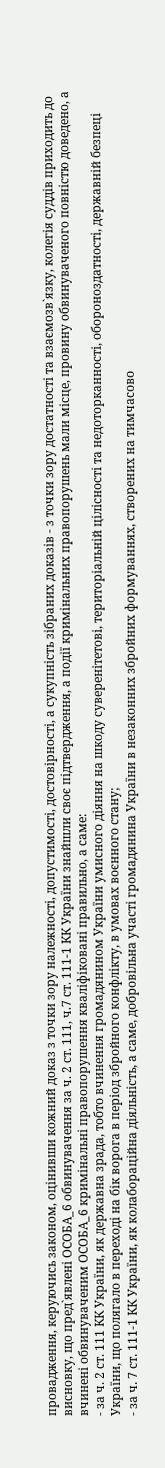провадження, керуючись законом, оцінивши кожний доказ з точки зору належності, допустимості, достовірності, а сукупність зібраних доказів - з точки зору достатності та взаємозв`язку, колегія суддів приходить до висновку, що пред`явлені ОСОБА_6 обвинувачення за ч. 2 ст. 111, ч.7 ст. 111-1 КК України знайшли своє підтвердження, а події кримінальних правопорушень мали місце, провину обвинуваченого повністю доведено, а вчинені обвинуваченим ОСОБА_6 кримінальні правопорушення кваліфіковані правильно, а саме:
- за ч. 2 ст. 111 КК України, як державна зрада, тобто вчинення громадянином України умисного діяння на шкоду суверенітетові, територіальній цілісності та недоторканності, обороноздатності, державній безпеці України, що полягало в переході на бік ворога в період збройного конфлікту, в умовах воєнного стану;
- за ч. 7 ст. 111-1 КК України, як колабораційна діяльність, а саме, добровільна участі громадянина України в незаконних збройних формуваннях, створених на тимчасово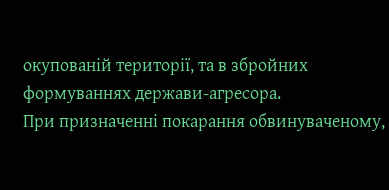окупованій території, та в збройних формуваннях держави-агресора.
При призначенні покарання обвинуваченому,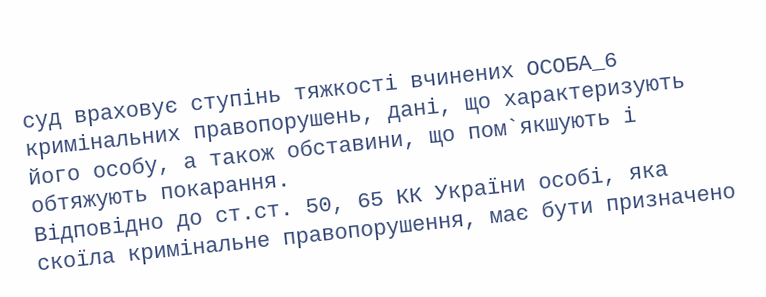суд враховує ступінь тяжкості вчинених ОСОБА_6 кримінальних правопорушень, дані, що характеризують його особу, а також обставини, що пом`якшують і обтяжують покарання.
Відповідно до ст.ст. 50, 65 КК України особі, яка скоїла кримінальне правопорушення, має бути призначено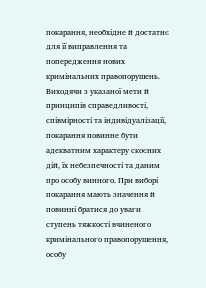покарання, необхідне й достатнє для її виправлення та попередження нових кримінальних правопорушень. Виходячи з указаної мети й принципів справедливості, співмірності та індивідуалізації, покарання повинне бути адекватним характеру скоєних дій, їх небезпечності та даним про особу винного. При виборі покарання мають значення й повинні братися до уваги ступень тяжкості вчиненого кримінального правопорушення, особу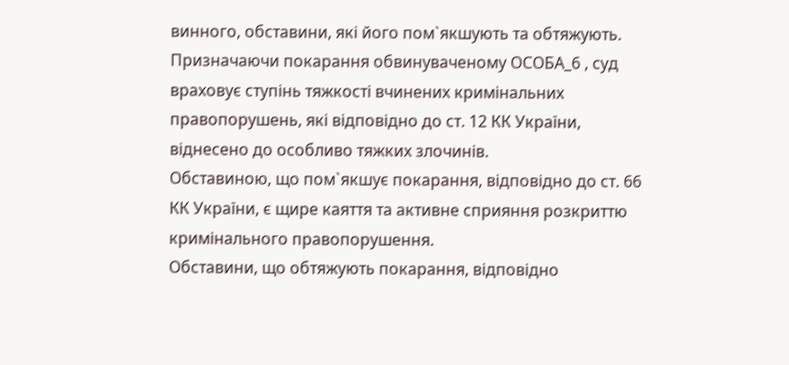винного, обставини, які його пом`якшують та обтяжують.
Призначаючи покарання обвинуваченому ОСОБА_6 , суд враховує ступінь тяжкості вчинених кримінальних правопорушень, які відповідно до ст. 12 КК України, віднесено до особливо тяжких злочинів.
Обставиною, що пом`якшує покарання, відповідно до ст. 66 КК України, є щире каяття та активне сприяння розкриттю кримінального правопорушення.
Обставини, що обтяжують покарання, відповідно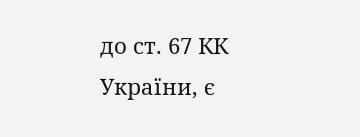до ст. 67 КК України, є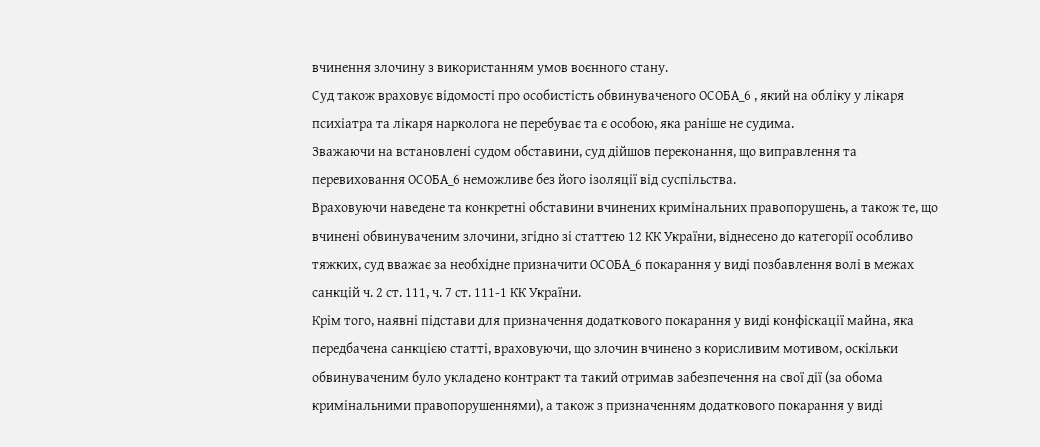вчинення злочину з використанням умов воєнного стану.
Суд також враховує відомості про особистість обвинуваченого ОСОБА_6 , який на обліку у лікаря психіатра та лікаря нарколога не перебуває та є особою, яка раніше не судима.
Зважаючи на встановлені судом обставини, суд дійшов переконання, що виправлення та перевиховання ОСОБА_6 неможливе без його ізоляції від суспільства.
Враховуючи наведене та конкретні обставини вчинених кримінальних правопорушень, а також те, що вчинені обвинуваченим злочини, згідно зі статтею 12 КК України, віднесено до категорії особливо тяжких, суд вважає за необхідне призначити ОСОБА_6 покарання у виді позбавлення волі в межах санкцій ч. 2 ст. 111, ч. 7 ст. 111-1 КК України.
Крім того, наявні підстави для призначення додаткового покарання у виді конфіскації майна, яка передбачена санкцією статті, враховуючи, що злочин вчинено з корисливим мотивом, оскільки обвинуваченим було укладено контракт та такий отримав забезпечення на свої дії (за обома кримінальними правопорушеннями), а також з призначенням додаткового покарання у виді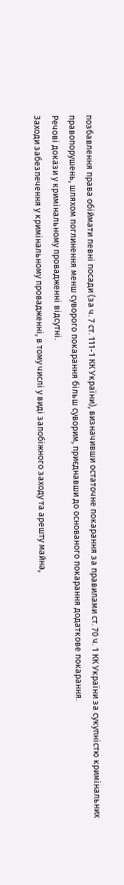позбавлення права обіймати певні посади (за ч. 7 ст. 111-1 КК України), визначивши остаточне покарання за правилами ст. 70 ч. 1 КК України за сукупністю кримінальних правопорушень, шляхом поглинення менш суворого покарання більш суворим, приєднавши до основаного покарання додаткове покарання.
Речові докази у кримінальному провадженні відсутні.
Заходи забезпечення у кримінальному провадженні, в тому числі у виді запобіжного заходу та арешту майна,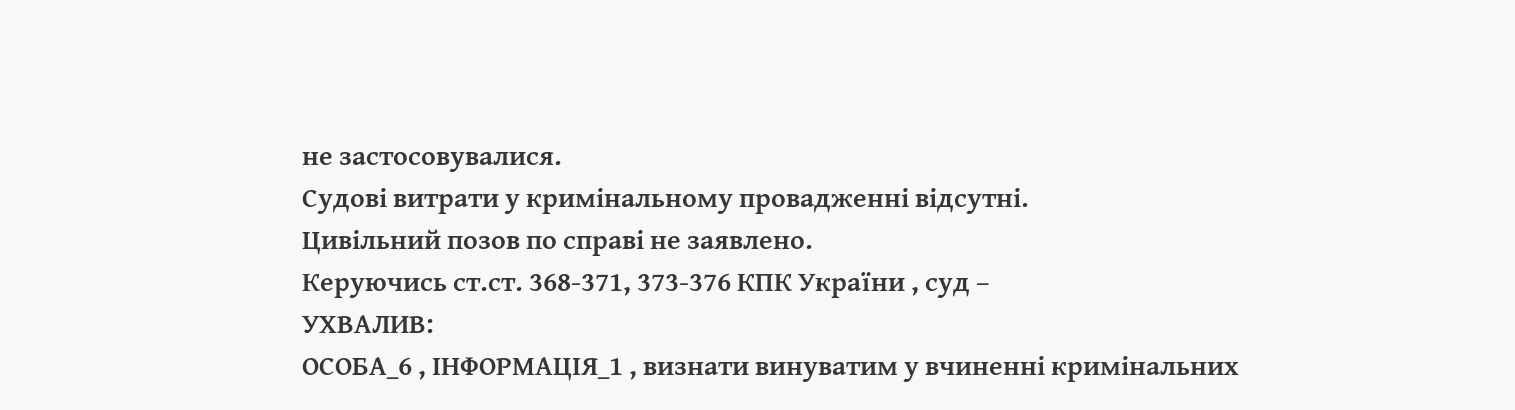не застосовувалися.
Судові витрати у кримінальному провадженні відсутні.
Цивільний позов по справі не заявлено.
Керуючись ст.ст. 368-371, 373-376 КПК України , суд –
УХВАЛИВ:
ОСОБА_6 , ІНФОРМАЦІЯ_1 , визнати винуватим у вчиненні кримінальних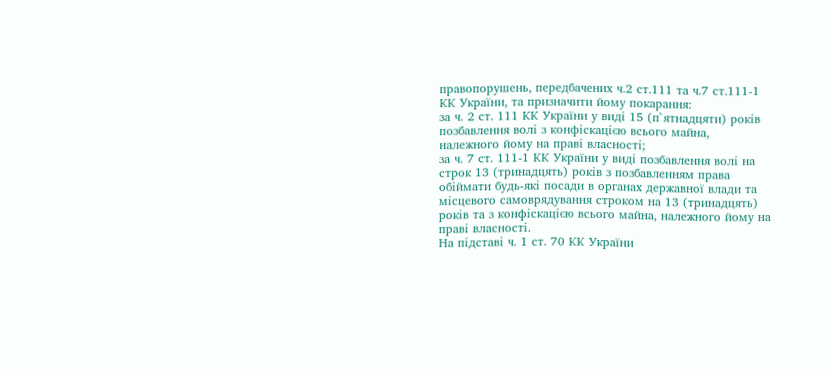правопорушень, передбачених ч.2 ст.111 та ч.7 ст.111-1
КК України, та призначити йому покарання:
за ч. 2 ст. 111 КК України у виді 15 (п`ятнадцяти) років позбавлення волі з конфіскацією всього майна, належного йому на праві власності;
за ч. 7 ст. 111-1 КК України у виді позбавлення волі на строк 13 (тринадцять) років з позбавленням права обіймати будь-які посади в органах державної влади та місцевого самоврядування строком на 13 (тринадцять) років та з конфіскацією всього майна, належного йому на праві власності.
На підставі ч. 1 ст. 70 КК України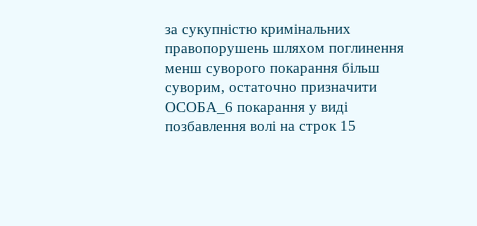за сукупністю кримінальних правопорушень шляхом поглинення менш суворого покарання більш суворим, остаточно призначити ОСОБА_6 покарання у виді позбавлення волі на строк 15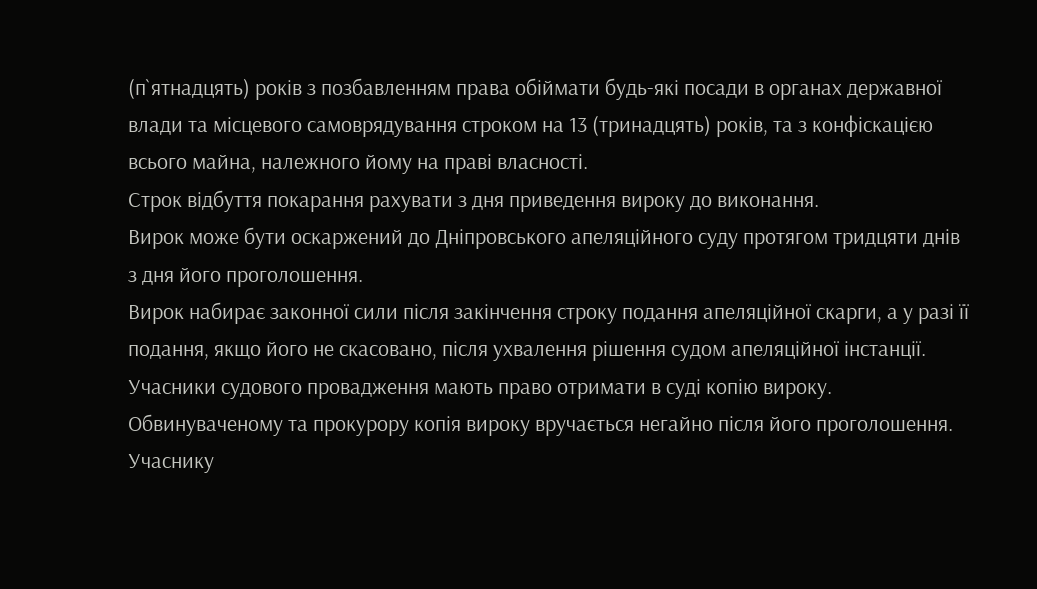(п`ятнадцять) років з позбавленням права обіймати будь-які посади в органах державної влади та місцевого самоврядування строком на 13 (тринадцять) років, та з конфіскацією всього майна, належного йому на праві власності.
Строк відбуття покарання рахувати з дня приведення вироку до виконання.
Вирок може бути оскаржений до Дніпровського апеляційного суду протягом тридцяти днів з дня його проголошення.
Вирок набирає законної сили після закінчення строку подання апеляційної скарги, а у разі її подання, якщо його не скасовано, після ухвалення рішення судом апеляційної інстанції.
Учасники судового провадження мають право отримати в суді копію вироку.
Обвинуваченому та прокурору копія вироку вручається негайно після його проголошення.
Учаснику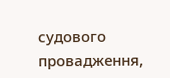судового провадження,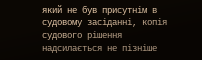який не був присутнім в судовому засіданні, копія судового рішення надсилається не пізніше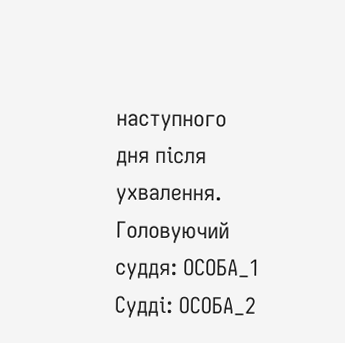наступного дня після ухвалення.
Головуючий суддя: ОСОБА_1
Судді: ОСОБА_2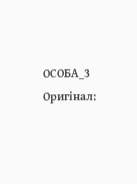ОСОБА_3
Оригінал: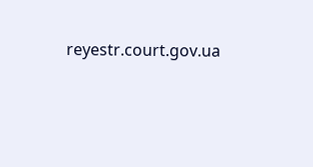reyestr.court.gov.ua